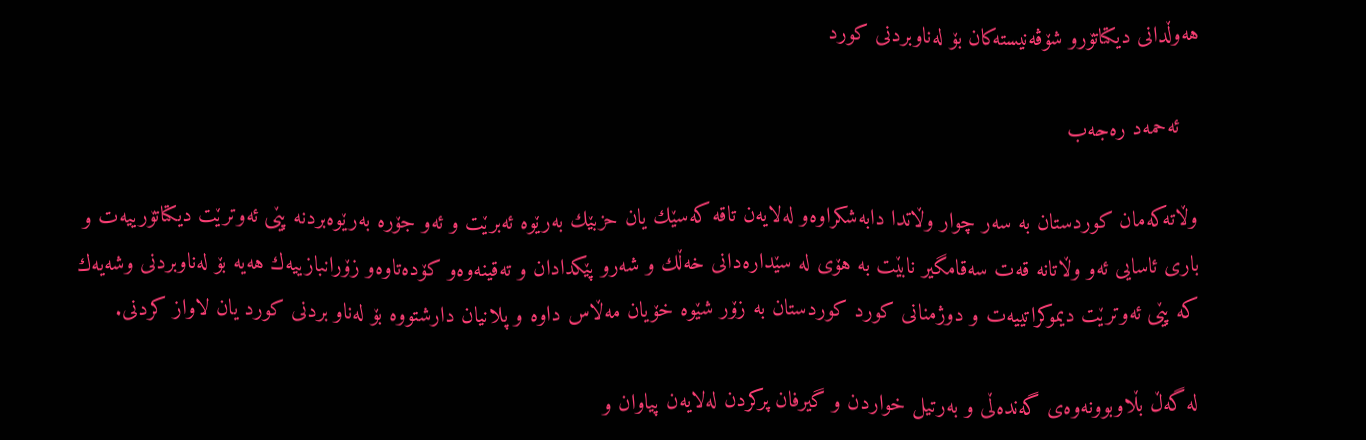هه‌وڵدانی دیكتاتۆرو شۆڤه‌نیسته‌كان بۆ له‌ناوبردنی كورد

   ئه‌حمه‌د ره‌جه‌ب

وڵاته‌كه‌مان كوردستان به‌ سه‌ر چوار وڵاتدا دابه‌شكراوه‌و له‌لایه‌ن تاقه‌ كه‌سێك یان حزبێك به‌رێوه‌ ئه‌برێت و ئه‌و جۆره‌ به‌رێوه‌بردنه‌ پێی ئه‌وترێت دیكتاتۆرییه‌ت و باری ئاسایی ئه‌و وڵاتانه‌ قه‌ت سه‌قامگیر نابێت‌ به‌ هۆی له‌ سێداره‌دانی خه‌ڵك و شه‌رو پێكدادان و ته‌قینه‌وه‌و كۆده‌تاوه‌و زۆرانبازییه‌ك هه‌یه‌ بۆ له‌ناوبردنی وشه‌یه‌ك كه‌ پێی ئه‌وترێت دیموكراتییه‌ت و دوژمنانی كورد كوردستان به‌ زۆر شێوه‌ خۆیان مه‌ڵاس داوه‌ و پلانیان دارشتووه‌ بۆ له‌ناو بردنی كورد یان لاواز كردنی.

له‌ گه‌ڵ بڵاوبوونه‌وه‌ی گه‌نده‌ڵی و به‌رتیل خواردن و گیرفان پركردن له‌لایه‌ن پیاوان و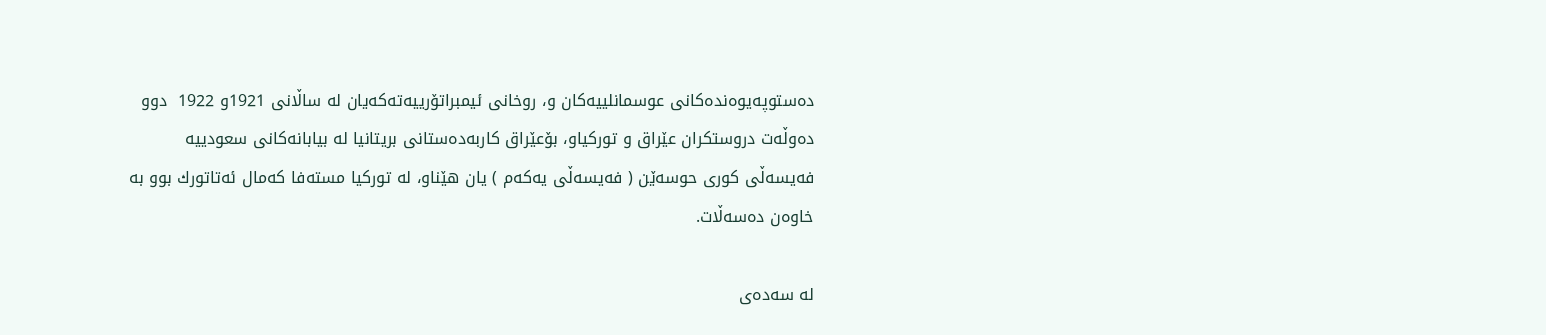ده‌ستوپه‌یوه‌نده‌كانی عوسمانلییه‌كان و، روخانی ئیمبراتۆرییه‌ته‌كه‌یان له‌ ساڵانی 1921و 1922  دوو  ده‌وڵه‌ت دروستكران عێراق و توركیاو، بۆعێراق كاربه‌ده‌ستانی بریتانیا له‌ بیابانه‌كانی سعودییه‌ فه‌یسه‌ڵی كوری حوسه‌ێن ( فه‌یسه‌ڵی یه‌كه‌م ) یان هێناو، له‌ توركیا مسته‌فا كه‌مال ئه‌تاتورك بوو به‌ خاوه‌ن ده‌سه‌ڵات.

له‌ سه‌ده‌ی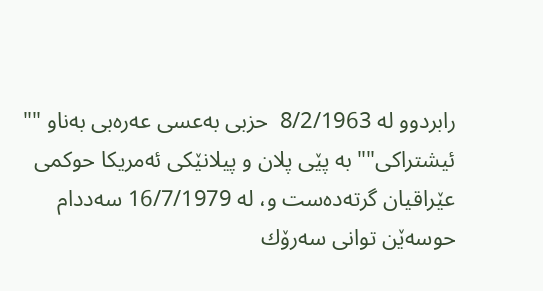رابردوو له‌ 8/2/1963  حزبی به‌عسی عه‌ره‌بی به‌ناو "" ئیشتراكی"" به‌ پێی پلان و پیلانێكی ئه‌مریكا حوكمی عێراقیان گرته‌ده‌ست و، له‌ 16/7/1979 سه‌ددام حوسه‌ێن توانی سه‌رۆك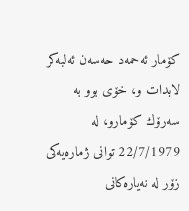كۆمار ئه‌حمه‌د حه‌سه‌ن ئه‌لبه‌كر لابدات و، خۆی بوو به‌ سه‌رۆك كۆمارو، له‌ 22/7/1979 توانی ژماره‌یه‌كی زۆر له‌ نه‌یاره‌كانی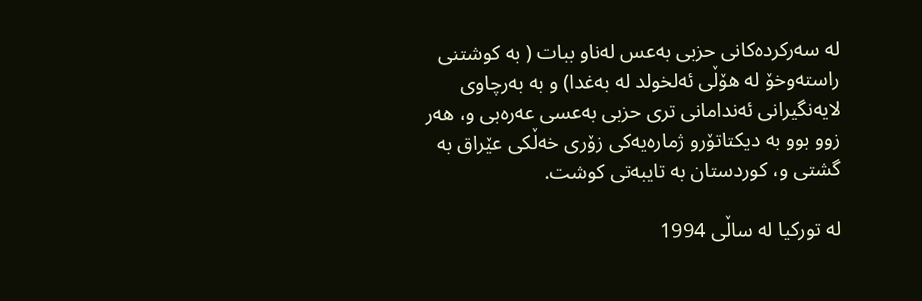له‌ سه‌ركرده‌كانی حزبی به‌عس له‌ناو ببات ( به‌ كوشتنی راسته‌وخۆ له‌ هۆڵی ئه‌لخولد له‌ به‌غدا) و به‌ به‌رچاوی لایه‌نگیرانی ئه‌ندامانی تری حزبی به‌عسی عه‌ره‌بی و، هه‌ر زوو بوو به‌ دیكتاتۆرو ژماره‌یه‌كی زۆری خه‌ڵكی عێراق به‌ گشتی و، كوردستان به‌ تایبه‌تی كوشت.

له‌ توركیا له‌ ساڵی 1994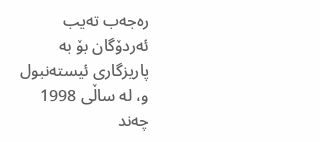ره‌جه‌ب ته‌یب ئه‌ردۆگان بۆ به‌ پاریزگاری ئیسته‌نبول و، له‌ ساڵی 1998 چه‌ند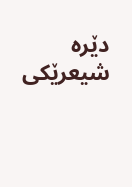دێره‌ شیعرێكی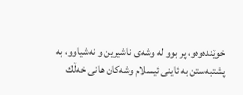خوێنده‌وه‌و، پر بوو‌ له‌ وشه‌ی ناشیرین و نه‌شیاوو، به‌ پشتبه‌ستن به‌ ئاینی ئیسلام وشه‌كان هانی خه‌ڵك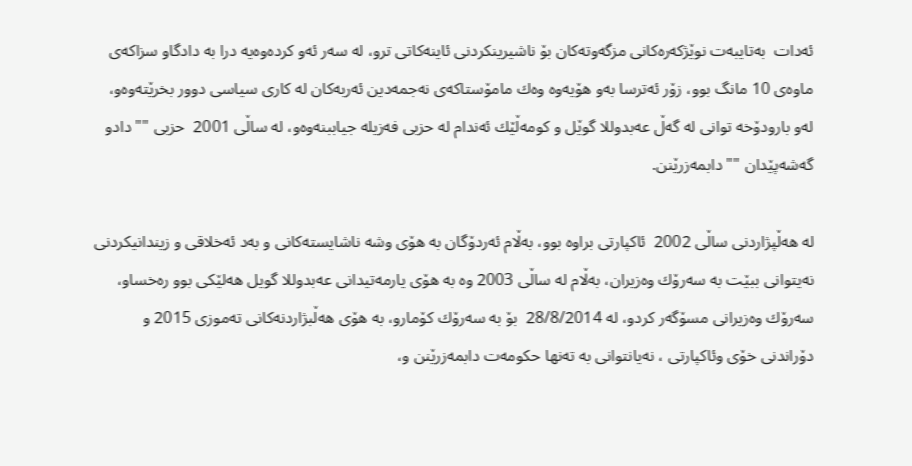ئه‌دات  به‌تایبه‌ت نوێژكه‌ره‌كانی مزگه‌وته‌كان بۆ ناشیرینكردنی ئاینه‌كاتی ترو، له‌ سه‌ر ئه‌و كرده‌وه‌یه‌ درا به‌ دادگاو سزاكه‌ی ماوه‌ی 10 مانگ بوو، زۆر ئه‌ترسا به‌و هۆیه‌وه‌ وه‌ك مامۆستاكه‌ی نه‌جمه‌دین ئه‌ربه‌كان له‌ كاری سیاسی دوور بخرێته‌وه‌و، له‌و بارودۆخه‌ توانی له‌ گه‌ڵ عه‌بدوللا گوێل و كومه‌ڵێك ئه‌ندام له‌ حزبی فه‌زیله‌ جیاببنه‌وه‌و، له‌ ساڵی 2001  حزبی "" دادو گه‌شه‌پێدان "" دابمه‌زرێنن.

له‌ هه‌ڵپژاردنی ساڵی 2002  ئاكپارتی براوه‌ بوو، به‌ڵام ئه‌ردۆگان به‌ هۆی وشه‌ ناشایسته‌كانی و به‌د ئه‌خلاقی و زیندانیكردنی نه‌یتوانی ببێت به‌ سه‌رۆك وه‌زیران، به‌ڵام له‌ ساڵی 2003 وه به‌ هۆی یارمه‌تیدانی عه‌بدوللا گویل‌ هه‌لێكی بوو ره‌خساو، سه‌رۆك وه‌زیرانی مسۆگه‌ر كردو، له‌ 28/8/2014  بۆ به‌ سه‌رۆك كۆمارو، به‌ هۆی هه‌ڵبژاردنه‌كانی ته‌موزی 2015 و دۆراندنی خۆی وئاكپارتی ، نه‌یانتوانی به‌ ته‌نها حكومه‌ت دابمه‌زرێنن و،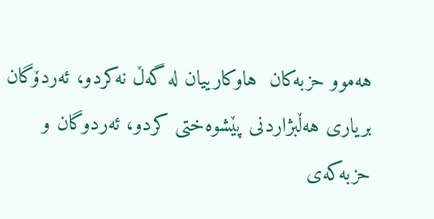هه‌موو حزبه‌كان  هاوكارییان له‌ گه‌ڵ نه‌كردو، ئه‌ردۆگان بریاری هه‌ڵبژاردنی پێشوه‌ختی كردو، ئه‌ردوگان و حزبه‌كه‌ی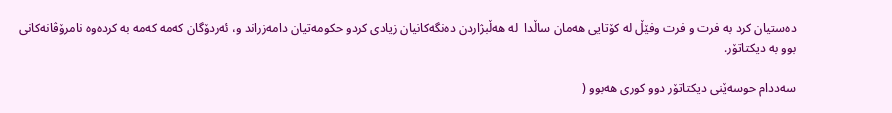ده‌ستیان كرد به‌ فرت و فرت وفێڵ له‌ كۆتایی هه‌مان ساڵدا  له‌ هه‌ڵبژاردن ده‌نگه‌كانیان زیادی كردو حكومه‌تیان دامه‌زراند و، ئه‌ردۆگان كه‌مه‌ كه‌مه‌ به‌ كرده‌وه‌ نامرۆڤانه‌كانی بوو به‌ دیكتاتۆر.

سه‌ددام حوسه‌ێنی دیكتاتۆر دوو كوری هه‌بوو (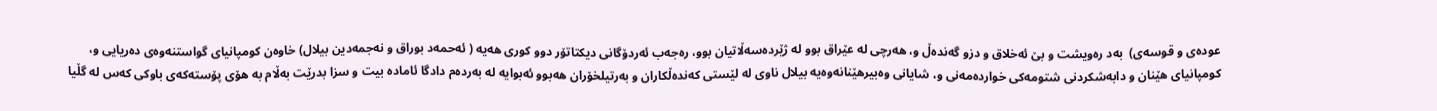عوده‌ی و قوسه‌ی)  به‌د ره‌ویشت و بێ ئه‌خلاق و دزو گه‌نده‌ڵ و، هه‌رچی له‌ عێراق بوو له‌ ژێرده‌سه‌ڵاتیان بوو، ره‌جه‌ب ئه‌ردۆگانی دیكتاتۆر دوو كوری هه‌یه‌ ( ئه‌حمه‌د بوراق و نه‌جمه‌دین بیلال) خاوه‌ن كومپانیای گواستنه‌وه‌ی ده‌ریایی و، كومپانیای هێنان و دابه‌شكردنی شتومه‌كی خوارده‌مه‌نی و، شایانی وه‌بیرهێنانه‌وه‌یه‌ بیلال ناوی له‌ لێستی كه‌نده‌ڵكاران و به‌رتیلخۆران هه‌بوو ئه‌بوایه‌ له‌ به‌رده‌م دادگا ئاماده‌ بیت و سزا بدرێت به‌ڵام به ‌هۆی پۆسته‌كه‌ی باوكی كه‌س له‌ گڵیا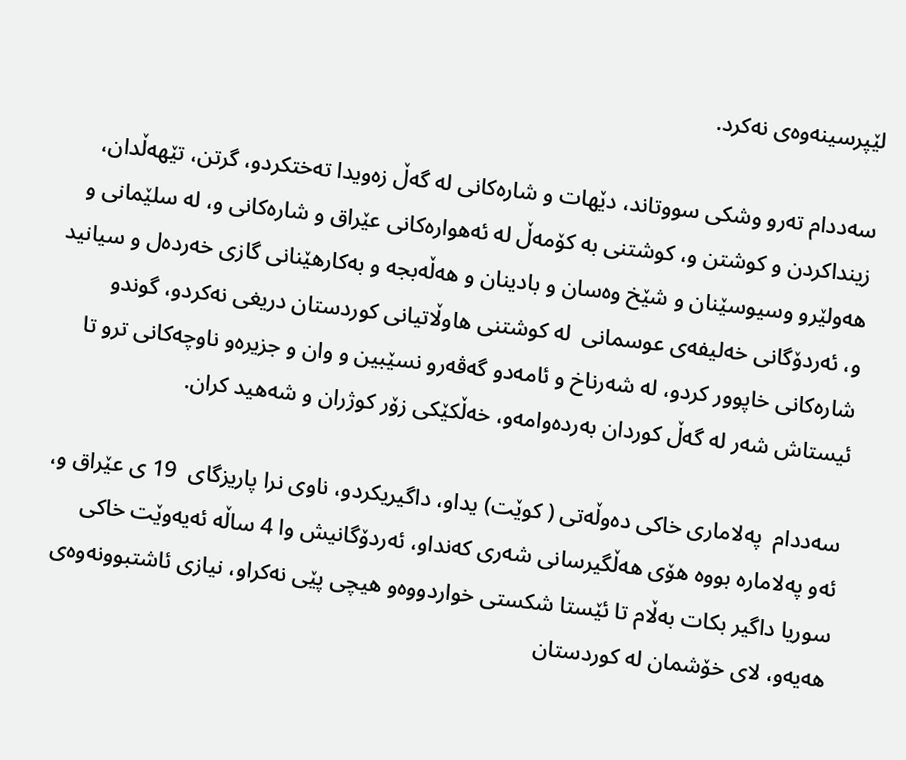لێپرسینه‌وه‌ی نه‌كرد.

سه‌ددام ته‌رو وشكی سووتاند، دێهات و شاره‌كانی له‌ گه‌ڵ زه‌ویدا ته‌ختكردو، گرتن، تێهه‌ڵدان، زینداكردن و كوشتن و، كوشتنی به‌ كۆمه‌ڵ له‌ ئه‌هواره‌كانی عێراق و شاره‌كانی و، له‌ سلێمانی و هه‌ولێرو وسیوسێنان و شێخ وه‌سان و بادینان و هه‌ڵه‌بجه‌ و به‌كارهێنانی گازی خه‌رده‌ل و سیانید و، ئه‌ردۆگانی خه‌لیفه‌ی عوسمانی  له‌ كوشتنی هاوڵاتیانی كوردستان دریغی نه‌كردو، گوندو شاره‌كانی خاپوور كردو، له‌ شه‌رناخ و ئامه‌دو گه‌ڤه‌رو نسێبین و وان و جزیره‌و ناوچه‌كانی ترو تا ئیستاش شه‌ر له‌ گه‌ڵ كوردان به‌رده‌وامه‌و، خه‌ڵكێكی زۆر كوژران و شه‌هید كران.

سه‌ددام  په‌لاماری خاكی ده‌وڵه‌تی ( كوێت) یداو، داگیریكردو، ناوی نرا پاریزگای  19 ی عێراق و، ئه‌و په‌لاماره‌ بووه‌ هۆی هه‌ڵگیرسانی شه‌ری كه‌نداو، ئه‌ردۆگانیش وا 4 ساڵه‌ ئه‌یه‌وێت خاكی سوریا داگیر بكات به‌ڵام تا ئێستا شكستی خواردووه‌و هیچی پێی نه‌كراو، نیازی ئاشتبوونه‌وه‌ی هه‌یه‌و، لای خۆشمان له‌ كوردستان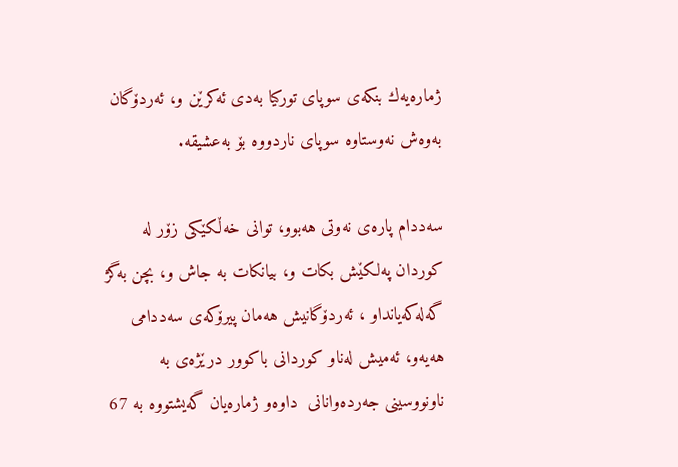ژماره‌یه‌ك بنكه‌ی سوپای توركیا به‌دی ئه‌كرێن و، ئه‌ردۆگان به‌وه‌ش نه‌وستاوه‌ سوپای ناردووه‌ بۆ به‌عشیقه‌.

سه‌ددام پاره‌ی نه‌وتی هه‌بوو، توانی خه‌ڵكێكی زۆر له‌ كوردان په‌لكێش بكات و، بیانكات به‌ جاش و، بچن به‌گژ گه‌له‌كه‌یانداو ، ئه‌ردۆگانیش هه‌مان پیرۆكه‌ی سه‌ددامی هه‌یه‌و، ئه‌میش له‌ناو كوردانی باكوور درێژه‌ی به‌ ناونووسینی جه‌رده‌وانانی  داوه‌و ژماره‌یان گه‌یشتووه‌ به‌ 67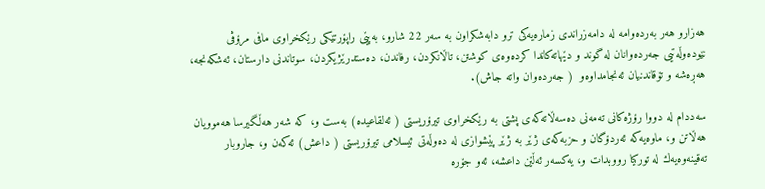هه‌زارو هه‌ر به‌رده‌وامه‌ له‌ دامه‌زراندی زماره‌یه‌كی ترو دابه‌شكراون به‌ سه‌ر 22 شارو، به‌پێی راپۆرتێكی رێكخراوی مافی مرۆڤی نێوده‌وڵه‌تیی جه‌رده‌وانان له‌ گوند و دێهاته‌كاندا كرده‌وه‌ی كوشتن، تاڵانكردن، رفاندن، ده‌ستدرێژیكردن، سوتاندنی دارستان، ئه‌شكه‌نجه‌، هه‌ڕه‌شه‌ و تۆقاندنیان ئه‌نجامداوه‌و  ( جه‌رده‌وان واته‌ جاش).

سه‌ددام له‌ دووا رۆژه‌كانی ته‌مه‌نی ده‌سه‌ڵاته‌كه‌ی پشتی به‌ رێكخراوی تیرۆریستی ( ئه‌لقاعیده‌) به‌ست و، كه‌ شه‌ر هه‌ڵگیرسا هه‌موویان هه‌ڵاتن و، ماوه‌یه‌كه‌ ئه‌ردۆگان و حزبه‌كه‌ی ژێر به‌ ژێر پێشوازی له‌ ده‌وڵه‌تی ئیسلامی تیرۆریستی ( داعش) ئه‌كه‌ن و، جاروبار ته‌قینه‌وه‌یه‌ك له‌ توركیا رووبدات و، یه‌كسه‌ر ئه‌ڵێن داعشه‌، ئه‌و جۆره‌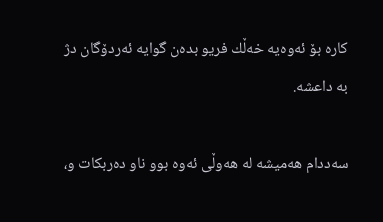كاره‌ بۆ ئه‌وه‌یه‌ خه‌ڵك فریو بده‌ن گوایه‌ ئه‌ردۆگان دژ به‌ داعشه‌.

سه‌ددام هه‌میشه‌ له‌ هه‌وڵی ئه‌وه‌ بوو ناو ده‌ربكات و،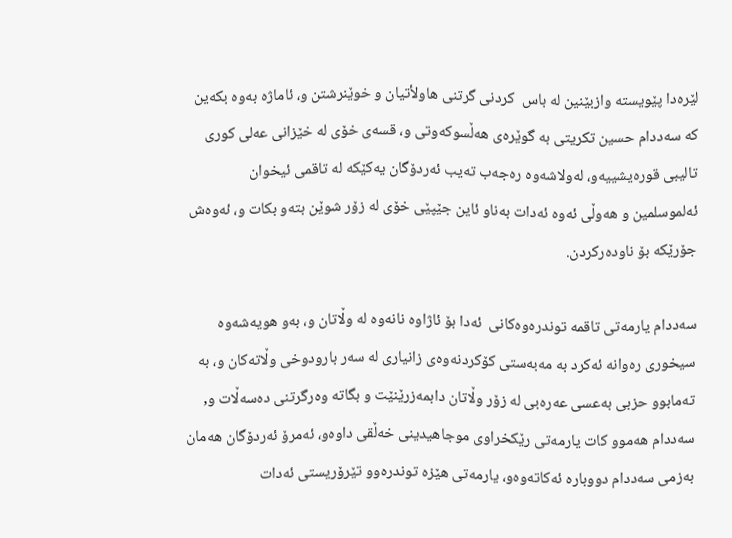لێره‌دا پێویسته‌ وازبێنین له‌ باس  كردنی گرتنی هاولأتیان و خوێنرشتن و، ئاماژه‌ به‌وه‌ بكه‌ین كه‌ سه‌ددام حسین تكريتى به‌ گوێره‌ی هه‌ڵسوكه‌وتی و، قسه‌ی خۆی له‌ خێزانی عه‌لی كوری تالیبی قوره‌یشییه‌و، له‌ولاشه‌وه‌ ره‌جه‌ب ته‌یب ئه‌ردۆگان یه‌كێكه‌ له‌ تاقمی ئیخوان ئه‌لموسلمین و هه‌وڵی ئه‌وه‌ ئه‌دات به‌ناو ئاین جێپێی خۆی له‌ زۆر شوێن بته‌و بكات و، ئه‌وه‌ش جۆرێكه‌ بۆ ناوده‌ركردن.

سه‌ددام یارمه‌تی تاقمه‌ توندره‌وه‌كانی  ئه‌دا بۆ ئاژاوه‌ نانه‌وه‌ له‌ وڵاتان و، به‌و هویه‌شه‌وه‌ سیخوری ره‌وانه‌ ئه‌كرد به‌ مه‌به‌ستی كۆكردنه‌وه‌ی زانیاری له‌ سه‌ر بارودوخی وڵاته‌كان و، به‌ ته‌مابوو حزبی به‌عسی عه‌ره‌بی له‌ زۆر وڵاتان دابمه‌زرێنێت و بگاته‌ وه‌رگرتنی ده‌سه‌ڵات و, سه‌ددام هه‌موو كات یارمه‌تی رێكخراوی موجاهیدینی خه‌ڵقی داوه‌و، ئه‌مرۆ ئه‌ردۆگان هه‌مان به‌زمی سه‌ددام دووباره‌ ئه‌كاته‌وه‌و، یارمه‌تی هێزه‌ توندره‌وو تێرۆریستی ئه‌دات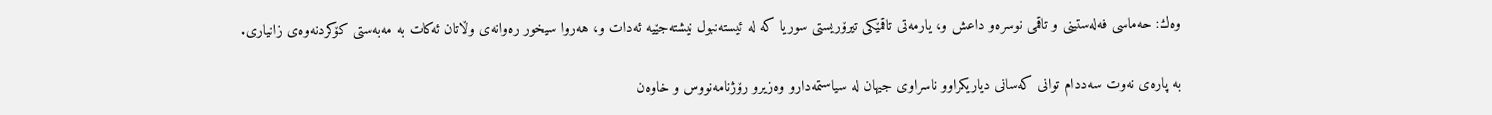وه‌ك: حه‌ماسی فه‌له‌ستینی و تاقمی نوسره‌و داعش و، یارمه‌تی تاقمێكی تیرۆریستی سوریا كه‌ له‌ ئیسته‌نبول نیشته‌جێیه‌ ئه‌دات و، هه‌روا سیخور ره‌وانه‌ی وڵاتان ئه‌كات به‌ مه‌به‌ستی كۆكردنه‌وه‌ی زانیاری.

به‌ پاره‌ی نه‌وت سه‌ددام توانی كه‌سانی دیاریكراوو ناسراوی جیهان له‌ سیاستمه‌دارو وه‌زیرو رۆژنامه‌نووس و خاوه‌ن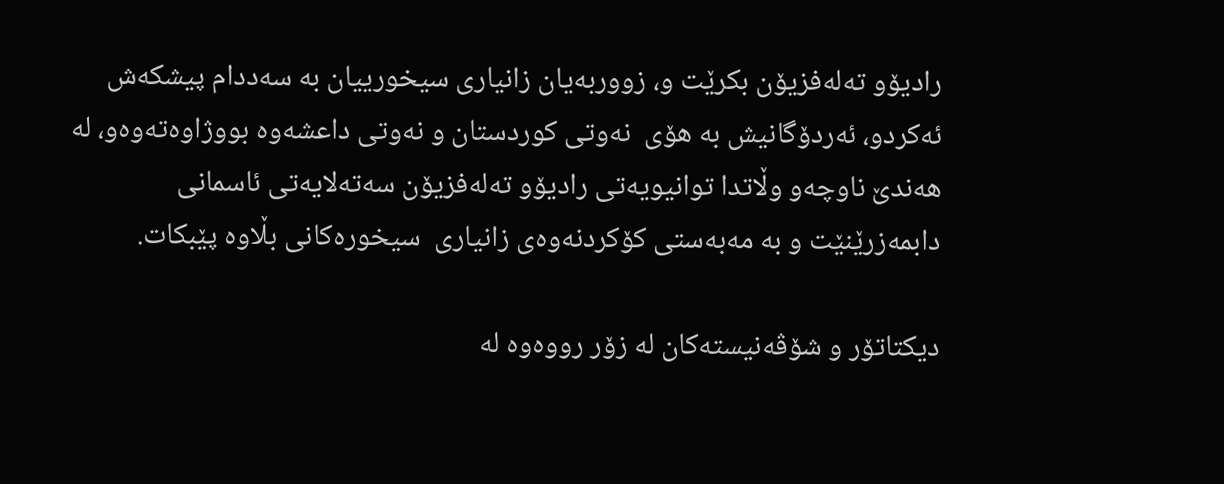رادیۆو ته‌له‌فزیۆن بكرێت و، زووربه‌یان زانیاری سیخورییان به‌ سه‌ددام پیشكه‌ش ئه‌كردو، ئه‌ردۆگانیش به‌ هۆی  نه‌وتی كوردستان و نه‌وتی داعشه‌وه‌ بووژاوه‌ته‌وه‌و، له‌ هه‌ندێ ناوچه‌و وڵاتدا توانیویه‌تی رادیۆو ته‌له‌فزیۆن سه‌ته‌لایه‌تی ئاسمانی دابمه‌زرێنێت و به‌ مه‌به‌ستی كۆكردنه‌وه‌ی زانیاری  سیخوره‌كانی بڵاوه‌ پێبكات.

دیكتاتۆر و شۆڤه‌نیسته‌كان له‌ زۆر رووه‌وه‌ له‌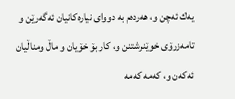یه‌ك ئه‌چن و، هه‌رده‌م به‌ دووای نیاره‌كانیان ئه‌گه‌رێن و تامه‌زرۆی خوێنرشتنن و، كار بۆ خۆیان و ماڵ ومناڵیان ئه‌كه‌ن و، كه‌مه‌ كه‌مه‌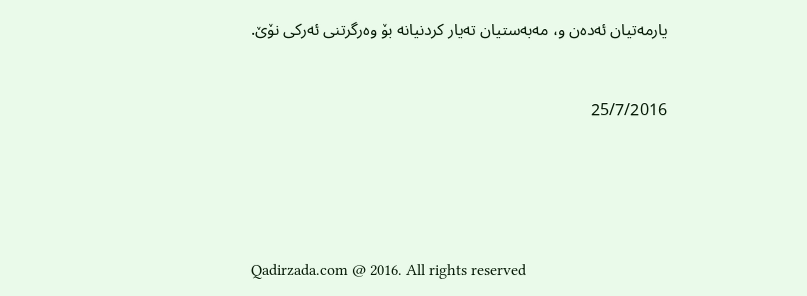یارمه‌تیان ئه‌ده‌ن و، مه‌به‌ستیان ته‌یار كردنیانه‌ بۆ وه‌رگرتنی ئه‌ركی نۆێ.



25/7/2016







Qadirzada.com @ 2016. All rights reserved